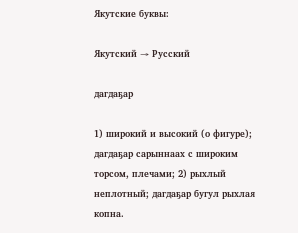Якутские буквы:

Якутский → Русский

дагдаҕар

1) широкий и высокий (о фигуре); дагдаҕар сарыннаах с широким торсом, плечами; 2) рыхлый неплотный; дагдаҕар бугул рыхлая копна.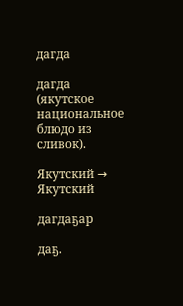дагда

дагда (якутское национальное блюдо из сливок).

Якутский → Якутский

дагдаҕар

даҕ.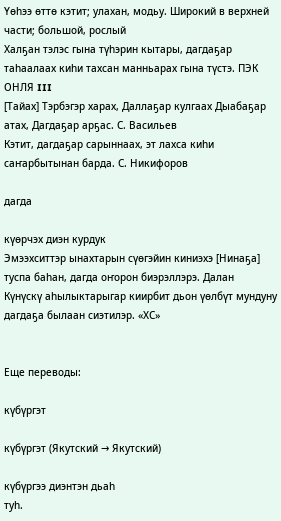Үөһээ өттө кэтит; улахан, модьу. Широкий в верхней части; большой, рослый
Халҕан тэлэс гына түһэрин кытары, дагдаҕар таһаалаах киһи тахсан манньарах гына түстэ. ПЭК ОНЛЯ III
[Тайах] Тэрбэгэр харах, Даллаҕар кулгаах Дыабаҕар атах, Дагдаҕар арҕас. С. Васильев
Кэтит, дагдаҕар сарыннаах, эт лахса киһи саҥарбытынан барда. С. Никифоров

дагда

күөрчэх диэн курдук
Эмээхситтэр ынахтарын сүөгэйин киниэхэ [Нинаҕа] туспа баһан, дагда оҥорон биэрэллэрэ. Далан
Күнүскү аһылыктарыгар киирбит дьон үөлбүт мундуну дагдаҕа былаан сиэтилэр. «ХС»


Еще переводы:

күбүргэт

күбүргэт (Якутский → Якутский)

күбүргээ диэнтэн дьаһ
туһ.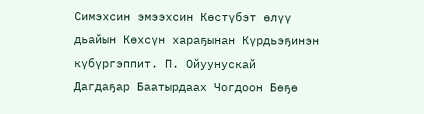Симэхсин эмээхсин Көстүбэт өлүү дьайын Көхсүн хараҕынан Күрдьэҕинэн күбүргэппит. П. Ойуунускай
Дагдаҕар Баатырдаах Чогдоон Бөҕө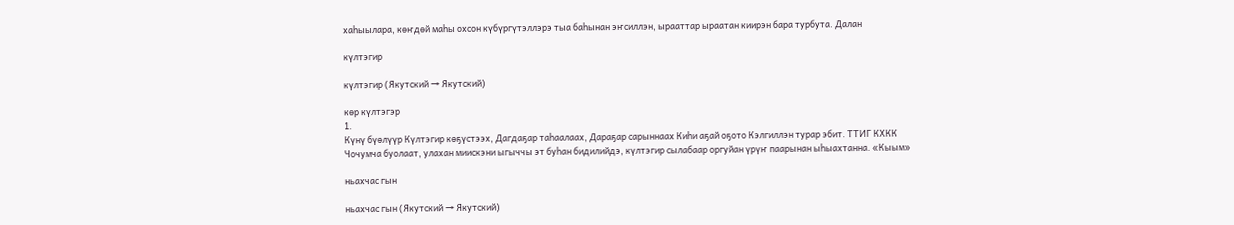хаһыылара, көҥдөй маһы охсон күбүргүтэллэрэ тыа баһынан эҥсиллэн, ырааттар ыраатан киирэн бара турбута. Далан

күлтэгир

күлтэгир (Якутский → Якутский)

көр күлтэгэр
1.
Күнү бүөлүүр Күлтэгир көҕүстээх, Дагдаҕар таһаалаах, Дараҕар сарыннаах Киһи аҕай оҕото Кэлгиллэн турар эбит. ТТИГ КХКК
Чочумча буолаат, улахан миискэни ыгыччы эт буһан бидилийдэ, күлтэгир сылабаар оргуйан үрүҥ паарынан ыһыахтанна. «Кыым»

ньахчас гын

ньахчас гын (Якутский → Якутский)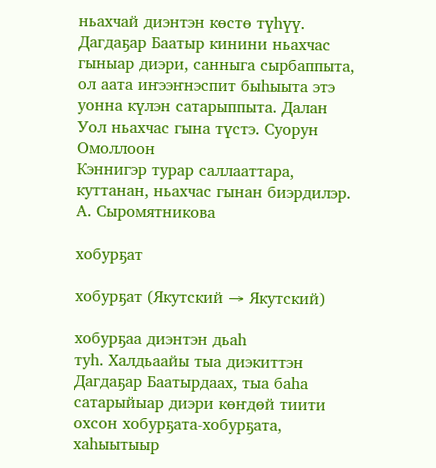ньахчай диэнтэн көстө түһүү. Дагдаҕар Баатыр кинини ньахчас гыныар диэри, санныга сырбаппыта, ол аата иҥээҥнэспит быһыыта этэ уонна күлэн сатарыппыта. Далан
Уол ньахчас гына түстэ. Суорун Омоллоон
Кэннигэр турар саллааттара, куттанан, ньахчас гынан биэрдилэр. А. Сыромятникова

хобурҕат

хобурҕат (Якутский → Якутский)

хобурҕаа диэнтэн дьаһ
туһ. Халдьаайы тыа диэкиттэн Дагдаҕар Баатырдаах, тыа баһа сатарыйыар диэри көҥдөй тиити охсон хобурҕата-хобурҕата, хаһыытыыр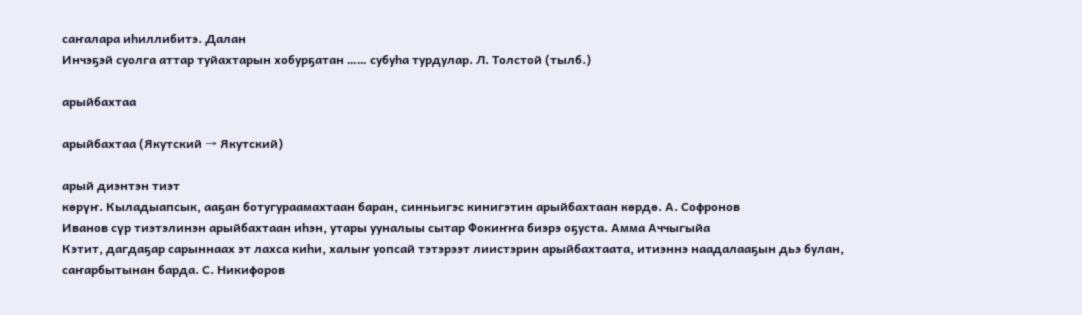саҥалара иһиллибитэ. Далан
Инчэҕэй суолга аттар туйахтарын хобурҕатан …… субуһа турдулар. Л. Толстой (тылб.)

арыйбахтаа

арыйбахтаа (Якутский → Якутский)

арый диэнтэн тиэт
көрүҥ. Кыладыапсык, ааҕан ботугураамахтаан баран, синньигэс кинигэтин арыйбахтаан көрдө. А. Софронов
Иванов сүр тиэтэлинэн арыйбахтаан иһэн, утары ууналыы сытар Фокиҥҥа биэрэ оҕуста. Амма Аччыгыйа
Кэтит, дагдаҕар сарыннаах эт лахса киһи, халыҥ уопсай тэтэрээт лиистэрин арыйбахтаата, итиэннэ наадалааҕын дьэ булан, саҥарбытынан барда. С. Никифоров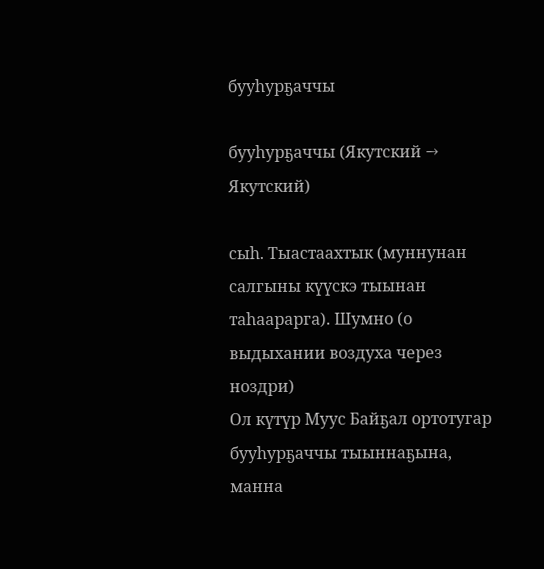бууһурҕаччы

бууһурҕаччы (Якутский → Якутский)

сыһ. Тыастаахтык (муннунан салгыны күүскэ тыынан таһаарарга). Шумно (о выдыхании воздуха через ноздри)
Ол күтүр Муус Байҕал ортотугар бууһурҕаччы тыыннаҕына, манна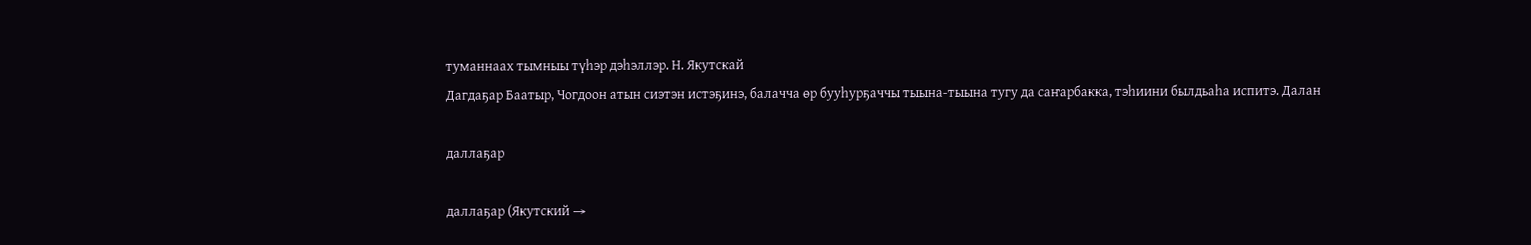туманнаах тымныы түһэр дэһэллэр. Н. Якутскай
Дагдаҕар Баатыр, Чогдоон атын сиэтэн истэҕинэ, балачча өр бууһурҕаччы тыына-тыына тугу да саҥарбакка, тэһиини былдьаһа испитэ. Далан

даллаҕар

даллаҕар (Якутский →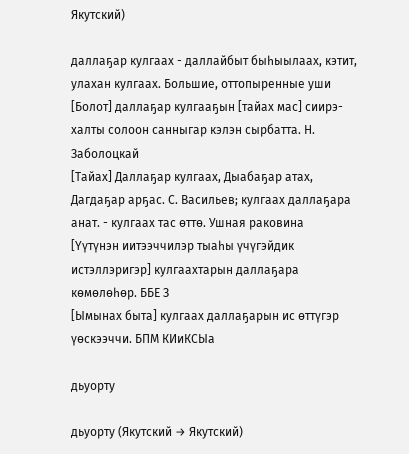Якутский)

даллаҕар кулгаах - даллайбыт быһыылаах, кэтит, улахан кулгаах. Большие, оттопыренные уши
[Болот] даллаҕар кулгааҕын [тайах мас] сиирэ-халты солоон санныгар кэлэн сырбатта. Н. Заболоцкай
[Тайах] Даллаҕар кулгаах, Дыабаҕар атах, Дагдаҕар арҕас. С. Васильев; кулгаах даллаҕара анат. - кулгаах тас өттө. Ушная раковина
[Үүтүнэн иитээччилэр тыаһы үчүгэйдик истэллэригэр] кулгаахтарын даллаҕара көмөлөһөр. ББЕ З
[Ымынах быта] кулгаах даллаҕарын ис өттүгэр үөскээччи. БПМ КИиКСЫа

дьуорту

дьуорту (Якутский → Якутский)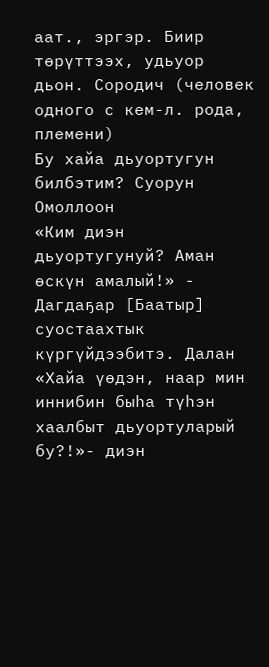аат., эргэр. Биир төрүттээх, удьуор дьон. Сородич (человек одного с кем-л. рода, племени)
Бу хайа дьуортугун билбэтим? Суорун Омоллоон
«Ким диэн дьуортугунуй? Аман өскүн амалый!» - Дагдаҕар [Баатыр] суостаахтык күргүйдээбитэ. Далан
«Хайа үөдэн, наар мин иннибин быһа түһэн хаалбыт дьуортуларый бу?!»- диэн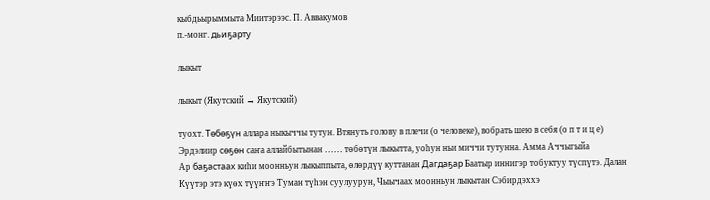кыбдьырыммыта Миитэрээс. П. Аввакумов
п.-монг. дьиҕарту

лыкыт

лыкыт (Якутский → Якутский)

туохт. Төбөҕүн аллара ныкыччы тутун. Втянуть голову в плечи (о человеке), вобрать шею в себя (о п т и ц е)
Эрдэлиир сөҕөн саҥа аллайбытынан …… төбөтүн лыкытта, уоһун ньи миччи тутунна. Амма Аччыгыйа
Ар баҕастаах киһи моонньун лыкыппыта, өлөрдүү куттанан Дагдаҕар Баатыр иннигэр тобуктуу түспүтэ. Далан
Күүтэр этэ күөх түүҥҥэ Туман түһэн суулуурун, Чыычаах моонньун лыкытан Сэбирдэххэ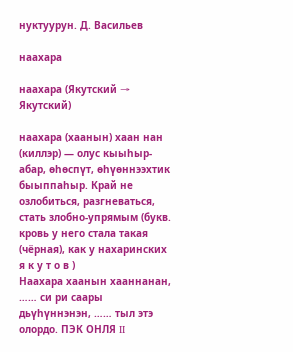нуктуурун. Д. Васильев

наахара

наахара (Якутский → Якутский)

наахара (хаанын) хаан нан (киллэр) — олус кыыһыр-абар, өһөспүт, өһүөннээхтик быыппаһыр. Край не озлобиться, разгневаться, стать злобно-упрямым (букв. кровь у него стала такая (чёрная), как у нахаринских я к у т о в )
Наахара хаанын хааннанан, …… си ри саары дьүһүннэнэн, …… тыл этэ олордо. ПЭК ОНЛЯ II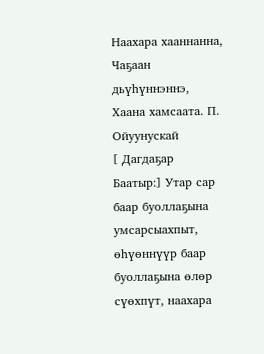Наахара хааннанна, Чаҕаан дьүһүннэннэ, Хаана хамсаата. П. Ойуунускай
[ Дагдаҕар Баатыр:] Утар сар баар буоллаҕына умсарсыахпыт, өһүөннүүр баар буоллаҕына өлөр сүөхпүт, наахара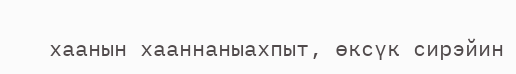хаанын хааннаныахпыт, өксүк сирэйин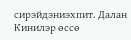сирэйдэниэхпит. Далан
Кинилэр өссө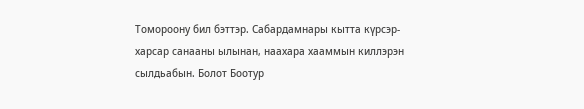Томороону бил бэттэр. Сабардамнары кытта күрсэр-харсар санааны ылынан, наахара хааммын киллэрэн сылдьабын. Болот Боотур